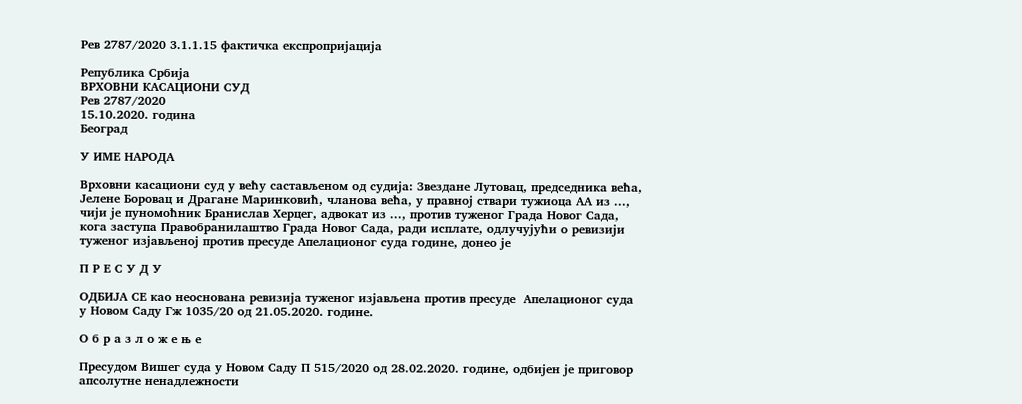Рев 2787/2020 3.1.1.15 фактичка експропријација

Република Србија
ВРХОВНИ КАСАЦИОНИ СУД
Рев 2787/2020
15.10.2020. година
Београд

У ИМЕ НАРОДА

Врховни касациони суд у већу састављеном од судија: Звездане Лутовац, председника већа, Јелене Боровац и Драгане Маринковић, чланова већа, у правној ствари тужиоца АА из ..., чији је пуномоћник Бранислав Херцег, адвокат из ..., против туженог Града Новог Сада, кога заступа Правобранилаштво Града Новог Сада, ради исплате, одлучујући о ревизији туженог изјављеној против пресуде Апелационог суда године, донео је

П Р Е С У Д У

ОДБИЈА СЕ као неоснована ревизија туженог изјављена против пресуде  Апелационог суда у Новом Саду Гж 1035/20 од 21.05.2020. године.

О б р а з л о ж е њ е

Пресудом Вишег суда у Новом Саду П 515/2020 од 28.02.2020. године, одбијен је приговор апсолутне ненадлежности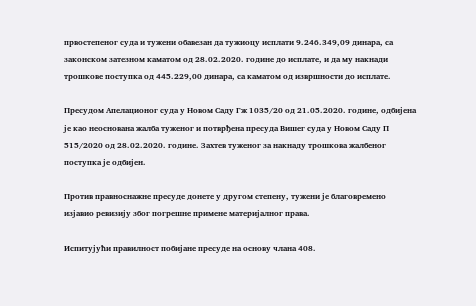првостепеног суда и тужени обавезан да тужиоцу исплати 9.246.349,09 динара, са законском затезном каматом од 28.02.2020. године до исплате, и да му накнади трошкове поступка од 445.229,00 динара, са каматом од извршности до исплате.

Пресудом Апелационог суда у Новом Саду Гж 1035/20 од 21.05.2020. године, одбијена је као неоснована жалба туженог и потврђена пресуда Вишег суда у Новом Саду П 515/2020 од 28.02.2020. године. Захтев туженог за накнаду трошкова жалбеног поступка је одбијен.

Против правноснажне пресуде донете у другом степену, тужени је благовремено изјавио ревизију због погрешне примене материјалног права.

Испитујући правилност побијане пресуде на основу члана 408.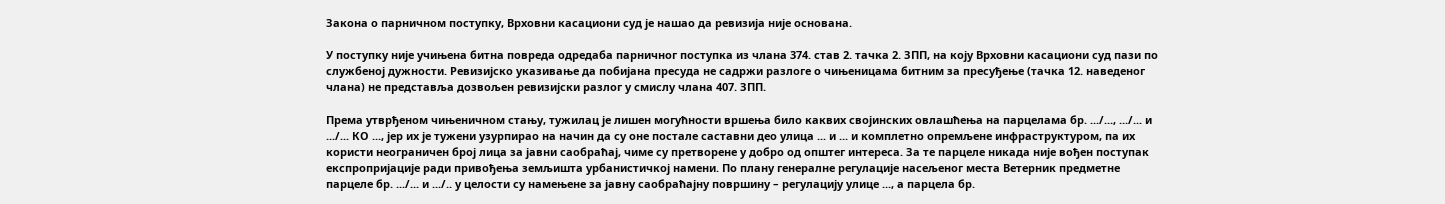Закона о парничном поступку, Врховни касациони суд је нашао да ревизија није основана.

У поступку није учињена битна повреда одредаба парничног поступка из члана 374. став 2. тачка 2. ЗПП, на коју Врховни касациони суд пази по службеној дужности. Ревизијско указивање да побијана пресуда не садржи разлоге о чињеницама битним за пресуђење (тачка 12. наведеног члана) не представља дозвољен ревизијски разлог у смислу члана 407. ЗПП.

Према утврђеном чињеничном стању, тужилац је лишен могућности вршења било каквих својинских овлашћења на парцелама бр. .../..., .../... и .../... КО ..., јер их је тужени узурпирао на начин да су оне постале саставни део улица ... и ... и комплетно опремљене инфраструктуром, па их користи неограничен број лица за јавни саобраћај, чиме су претворене у добро од општег интереса. За те парцеле никада није вођен поступак експропријације ради привођења земљишта урбанистичкој намени. По плану генералне регулације насељеног места Ветерник предметне парцеле бр. .../... и .../.. у целости су намењене за јавну саобраћајну површину – регулацију улице ..., а парцела бр.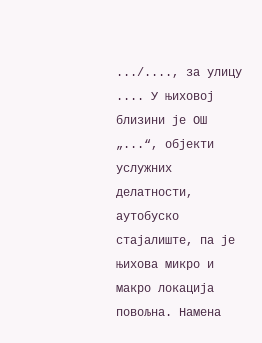.../...., за улицу .... У њиховој близини је ОШ „...“, објекти услужних делатности, аутобуско стајалиште, па је њихова микро и макро локација повољна. Намена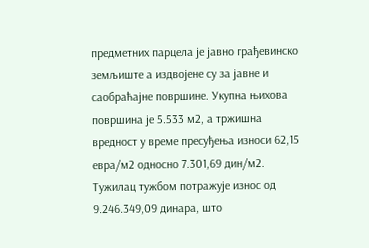предметних парцела је јавно грађевинско земљиште а издвојене су за јавне и саобраћајне површине. Укупна њихова површина је 5.533 м2, а тржишна вредност у време пресуђења износи 62,15 евра/м2 односно 7.301,69 дин/м2. Тужилац тужбом потражује износ од 9.246.349,09 динара, што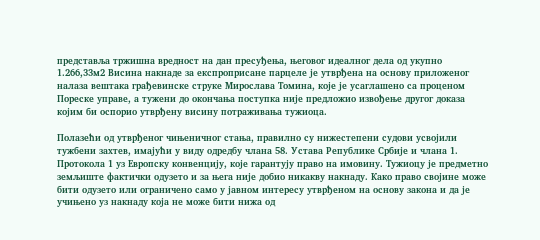представља тржишна вредност на дан пресуђења, његовог идеалног дела од укупно 1.266,33м2 Висина накнаде за експроприсане парцеле је утврђена на основу приложеног налаза вештака грађевинске струке Мирослава Томина, које је усаглашено са проценом Пореске управе, а тужени до окончања поступка није предложио извођење другог доказа којим би оспорио утврђену висину потраживања тужиоца.

Полазећи од утврђеног чињеничног стања, правилно су нижестепени судови усвојили тужбени захтев, имајући у виду одредбу члана 58. Устава Републике Србије и члана 1. Протокола 1 уз Европску конвенцију, које гарантују право на имовину. Тужиоцу је предметно земљиште фактички одузето и за њега није добио никакву накнаду. Како право својине може бити одузето или ограничено само у јавном интересу утврђеном на основу закона и да је учињено уз накнаду која не може бити нижа од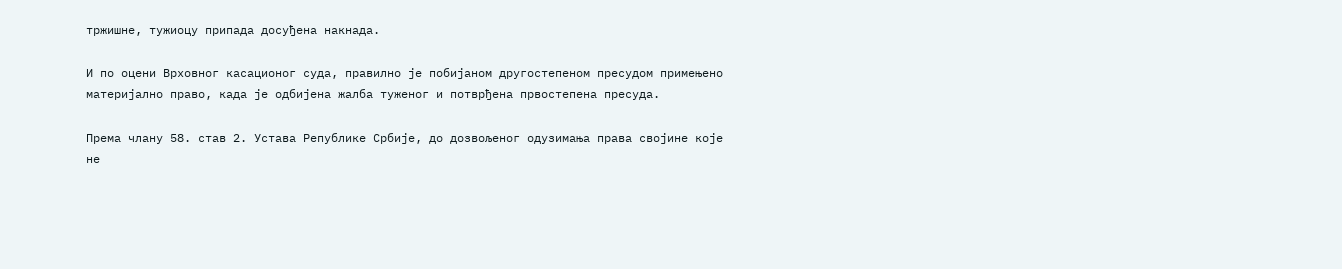тржишне, тужиоцу припада досуђена накнада.

И по оцени Врховног касационог суда, правилно је побијаном другостепеном пресудом примењено материјално право, када је одбијена жалба туженог и потврђена првостепена пресуда.

Према члану 58. став 2. Устава Републике Србије, до дозвољеног одузимања права својине које не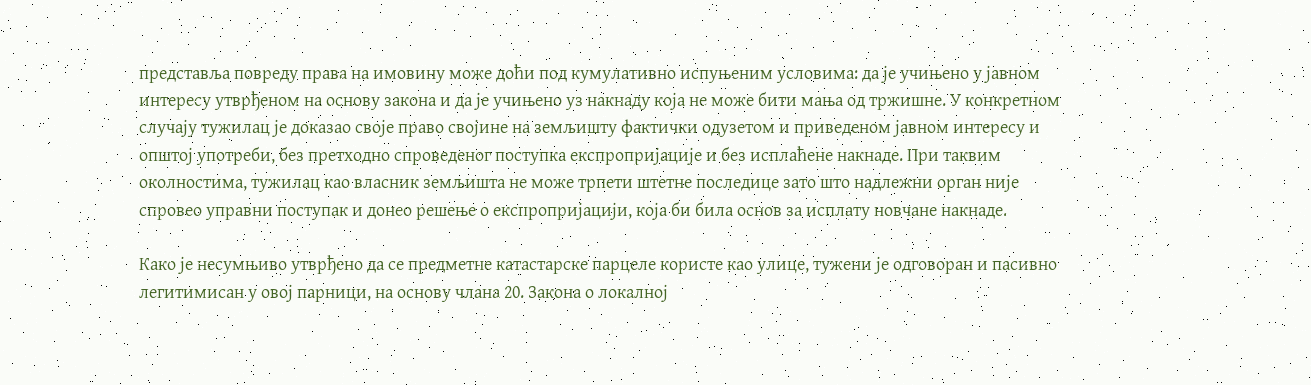представља повреду права на имовину може доћи под кумулативно испуњеним условима: да је учињено у јавном интересу утврђеном на основу закона и да је учињено уз накнаду која не може бити мања од тржишне. У конкретном случају тужилац је доказао своје право својине на земљишту фактички одузетом и приведеном јавном интересу и општој употреби, без претходно спроведеног поступка експропријације и без исплаћене накнаде. При таквим околностима, тужилац као власник земљишта не може трпети штетне последице зато што надлежни орган није спровео управни поступак и донео решење о експропријацији, која би била основ за исплату новчане накнаде.

Како је несумњиво утврђено да се предметне катастарске парцеле користе као улице, тужени је одговоран и пасивно легитимисан у овој парници, на основу члана 20. Закона о локалној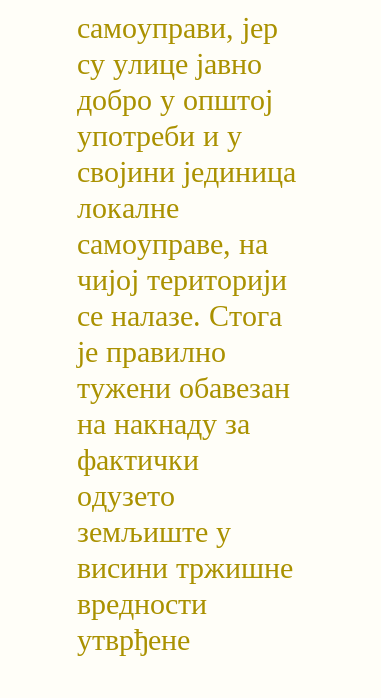самоуправи, јер су улице јавно добро у општој употреби и у својини јединица локалне самоуправе, на чијој територији се налазе. Стога је правилно тужени обавезан на накнаду за фактички одузето земљиште у висини тржишне вредности утврђене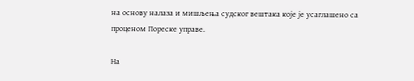на основу налаза и мишљења судског вештака које је усаглашено са проценом Пореске управе.

На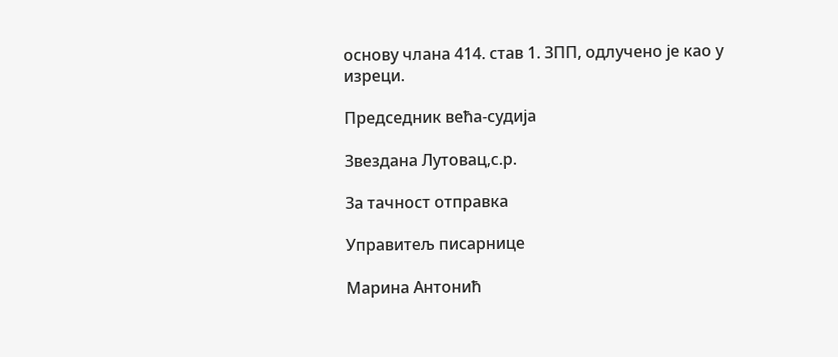основу члана 414. став 1. ЗПП, одлучено је као у изреци.

Председник већа-судија

Звездана Лутовац,с.р.

За тачност отправка

Управитељ писарнице

Марина Антонић